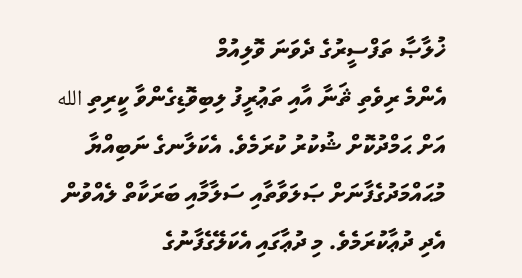ޚުލާޞާ ތަފްސީރުގެ ދެވަނަ ވޮލިއުމް
އެންމެ ރިވެތި ޘަނާ އާއި ތަޢުރީފު ލިބިވޮޑިގެންވާ ކީރިތި الله އަށް ޙަމްދުކޮށް ޝުކުރު ކުރަމެވެ. އެކަލާނގެ ނަބިއްޔާ މުޙައްމަދުގެފާނަށް ޞަލަވާތާއި ސަލާމާއި ބަރަކާތް ލެއްވުން އެދި ދުޢާކުރަމެވެ. މި ދުޢާގައި އެކަލޭގެފާނުގެ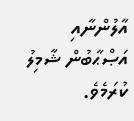އާލުންނާއި އަޞްޙާބުން ޝާމިލު ކުރަމެވެ.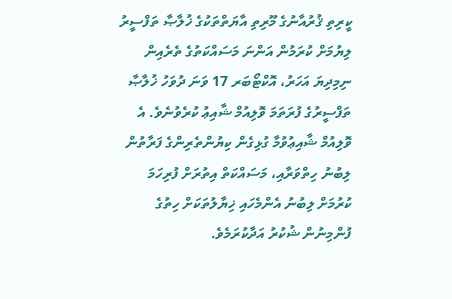ކީރިތި ޤުރުއާނުގެ މޫރިތި އާޔަތްތަކުގެ ޚުލާޞާ ތަފްސީރު ލިޔުމަށް ކުރަމުން އަންނަ މަސައްކަތުގެ ތެރެއިން ނިމިދިޔަ އަހަރު، އޮކްޓޯބަރ 17 ވަނަ ދުވަހު ޚުލާޞާ ތަފްސީރުގެ ފުރަތަމަ ވޮލިއުމް ޝާއިޢު ކުރެވުނެވެ. އެ ވޮލިއުމް ޝާއިޢުވުމާ ގުޅިގެން ކިޔުންތެރިންގެ ފަރާތުން ލިބުނު ހިތްވަރާއި، މަސައްކަތް އިތުރަށް ފުރިހަމަ ކުރުމަށް ލިބުނު އެންމެހައި ޚިޔާލުތަކަށް ހިތުގެ ފުންމިނުން ޝުކުރު އަދާކުރަމެވެ.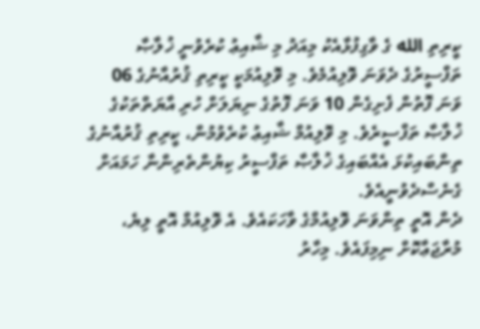ކީރިތި الله ގެ ވާގިފުޅާއެކު މިއަދު މި ޝާއިޢު ކުރެވުނީ ޚުލާޞާ ތަފްސީރުގެ ދެވަނަ ވޮލިއުމެވެ. މި ވޮލިއުމަކީ ކީރިތި ޤުރުއާނުގެ 06 ވަނަ ފޮތުން ފެށިގެން 10 ވަނަ ފޮތުގެ ނިޔަލަށް ހުރި އާޔަތްތަކުގެ ޚުލާޞާ ތަފްސީރެވެ. މި ވޮލިއުމް ޝާއިޢު ކުރެވުމުން، ކީރިތި ޤުރުއާނުގެ ތިންބައިކުޅަ އެއްބައިގެ ޚުލާޞާ ތަފްސީރު ކިޔުންތެރިންނާ ހަމައަށް ގެނެސްދެވުނީއެވެ.
ދެން އޮތީ ތިންވަނަ ވޮލިއުމްގެ ވާހަކައެވެ. އެ ވޮލިއުމް އޮތީ ލިޔެ، މުރާޖަޢާކޮށް ނިމިފައެވެ. މިހާރު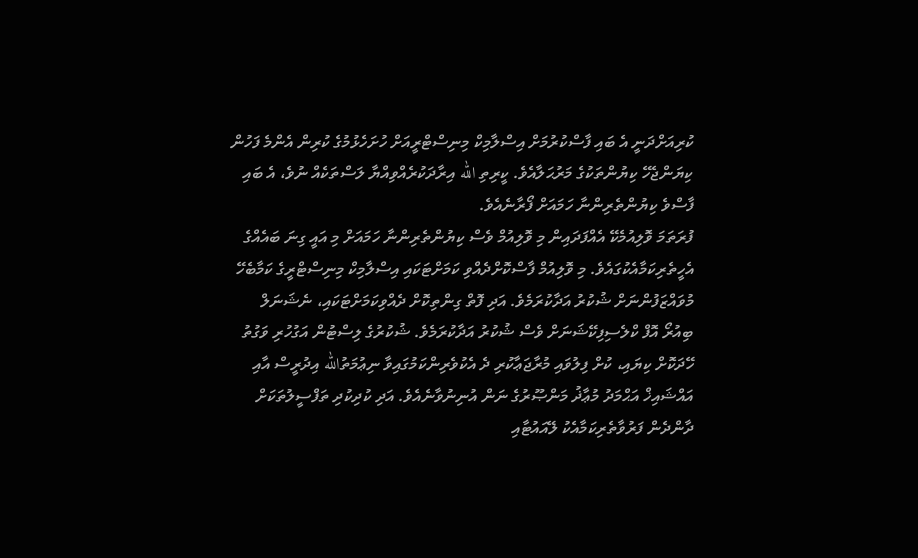ކުރިއަށްދަނީ އެ ބައި ފާސްކުރުމަށް އިސްލާމިކް މިނިސްޓްރީއަށް ހުށަހެޅުމުގެ ކުރިން އެންމެ ފަހުން ކިޔަންޖެހޭ ކިޔުންތަކުގެ މަރުޙަލާއެވެ. ކީރިތި الله އިރާދަކުރެއްވިއްޔާ ލަސްތަކެއް ނުވެ، އެ ބައި ފާސްވެ ކިޔުންތެރިންނާ ހަމައަށް ފޯރާނެއެވެ.
ފުރަތަމަ ވޮލިއުމެކޭ އެއްފަދައިން މި ވޮލިއުމް ވެސް ކިޔުންތެރިންނާ ހަމައަށް މި އައީ ގިނަ ބައެއްގެ އެހީތެރިކަމާއެކުގައެވެ. މި ވޮލިއުމް ފާސްކޮށްދެއްވި ކަމަށްޓަކައި އިސްލާމިކް މިނިސްޓްރީގެ ކަމާބެހޭ މުވައްޒަފުންނަށް ޝުކުރު އަދާކުރަމެވެ. އަދި ފޮތް ގިންތިކޮށް ދެއްވިކަމަށްޓަކައި، ނެޝަނަލް ބިއުރޯ އޮފް ކްލެސިފިކޭޝަނަށް ވެސް ޝުކުރު އަދާކުރަމެވެ. ޝުކުރުގެ ލިސްޓުން އަގުހުރި ވަގުތު ހޭދަކޮށް ކިޔައި، ކުށް ފިލުވައި މުރާޖަޢާކުރި ދެ އެކުވެރިންކަމުގައިވާ ނިޢުމަތުالله އިދުރީސް އާއި އައްޝައިޚް އަޙްމަދު މުޢާޛު މަންޞޫރުގެ ނަން އުނިނުވާނެއެވެ. އަދި ކުދިކުދި ތަފްސީލުތަކަށް ދާންދެން ފަރުވާތެރިކަމާއެކު ލޭއައުޓާއި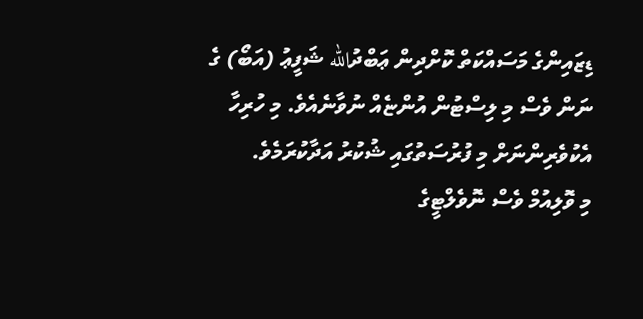ޑިޒައިންގެ މަސައްކަތް ކޮށްދިން ޢަބްދުالله ޝަފީޢު (އަބޯ) ގެ ނަން ވެސް މި ލިސްޓުން އުންޏެއް ނުވާނެއެވެ. މި ހުރިހާ އެކުވެރިންނަށް މި ފުރުސަތުގައި ޝުކުރު އަދާކުރަމެވެ.
މި ވޮލިއުމް ވެސް ނޮވެލްޓީގެ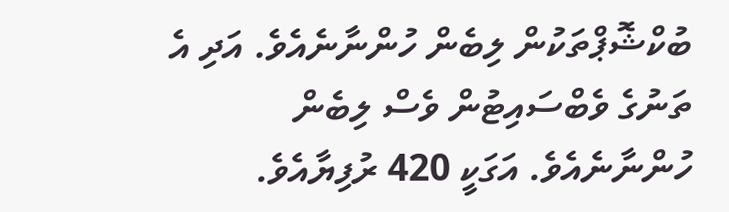ބުކްޝޮޕްތަކުން ލިބެން ހުންނާނެއެވެ. އަދި އެ ތަނުގެ ވެބްސައިޓުން ވެސް ލިބެން ހުންނާނެއެވެ. އަގަކީ 420 ރުފިޔާއެވެ.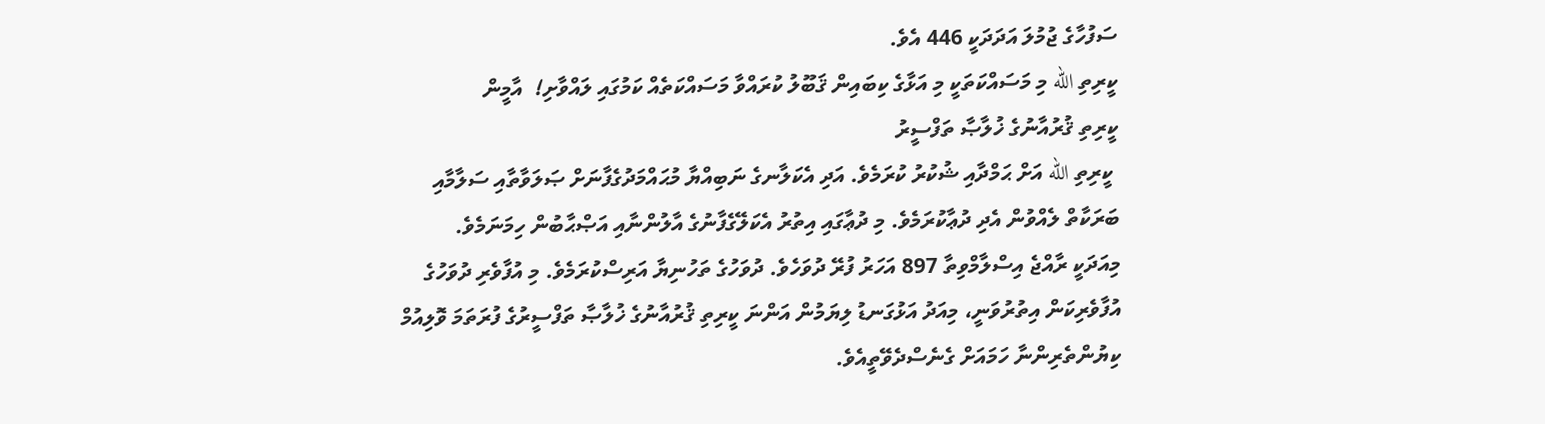ސަފުހާގެ ޖުމުލަ އަދަދަކީ 446 އެވެ.
ކީރިތި الله މި މަސައްކަތަކީ މި އަޅާގެ ކިބައިން ޤަބޫލު ކުރައްވާ މަސައްކަތެއް ކަމުގައި ލައްވާށި!  އާމީން
ކީރިތި ޤުރުއާނުގެ ޚުލާޞާ ތަފްސީރު
 ކީރިތި الله އަށް ޙަމްދާއި ޝުކުރު ކުރަމެވެ. އަދި އެކަލާނގެ ނަބިއްޔާ މުޙައްމަދުގެފާނަށް ޞަލަވާތާއި ސަލާމާއި ބަރަކާތް ލެއްވުން އެދި ދުޢާކުރަމެވެ. މި ދުޢާގައި އިތުރު އެކަލޭގެފާނުގެ އާލުންނާއި އަޞްޙާބުން ހިމަނަމެވެ.
މިއަދަކީ ރާއްޖެ އިސްލާމްވިތާ 897 އަހަރު ފުރޭ ދުވަހެވެ. ދުވަހުގެ ތަހުނިޔާ އަރިސްކުރަމެވެ. މި އުފާވެރި ދުވަހުގެ އުފާވެރިކަން އިތުރުވަނީ، މިއަދު އަޅުގަނޑު ލިޔަމުން އަންނަ ކީރިތި ޤުރުއާނުގެ ޚުލާޞާ ތަފްސީރުގެ ފުރަތަމަ ވޮލިއުމް ކިޔުންތެރިންނާ ހަމައަށް ގެނެސްދެވޭތީއެވެ.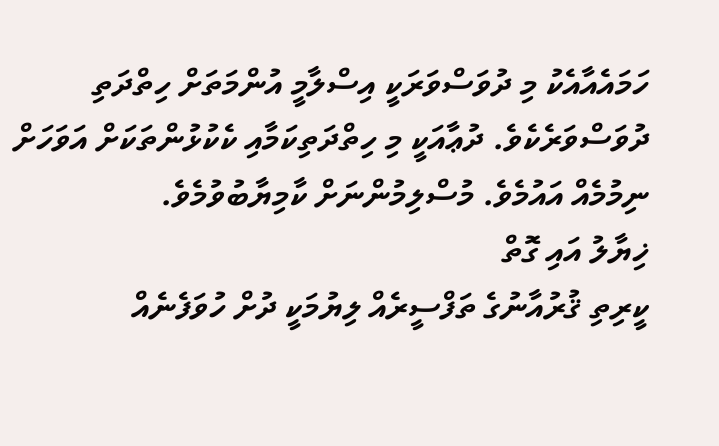ހަމައެއާއެކު މި ދުވަސްވަރަކީ އިސްލާމީ އުންމަތަށް ހިތްދަތި ދުވަސްވަރެކެވެ. ދުޢާއަކީ މި ހިތްދަތިކަމާއި ކެކުޅުންތަކަށް އަވަހަށް ނިމުމެއް އައުމެވެ. މުސްލިމުންނަށް ކާމިޔާބުވުމެވެ.
ޚިޔާލު އައި ގޮތް
ކީރިތި ޤުރުއާނުގެ ތަފްސީރެއް ލިޔުމަކީ ދުށް ހުވަފެނެއް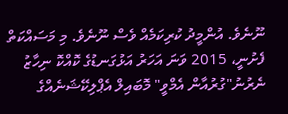ނޫނެވެ. އުންމީދު ކުރިކަމެއް ވެސް ނޫނެވެ. މި މަސައްކަތް ފެށުނީ، 2015 ވަނަ އަހަރު އަޅުގަނޑުގެ ކޮއްކޮ ނިހާޒު ނެރުނު"ގުރުއާން އެމްވީ" މޮބައިލް އެޕްލިކޭޝަނެއްގެ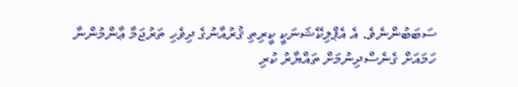ސަބަބުންނެވެ. އެ އެޕްލިކޭޝަނަކީ ކީރިތި ޤުރުއާނުގެ ދިވެހި ތަރުޖަމާ ޢާންމުންނާ ހަމައަށް ގެނެސްދިނުމަށް ތައްޔާރު ކުރި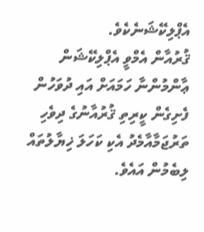އެޕްލިކޭޝަނެކެވެ.
ޤުރުއާން އެމްވީ އެޕްލިކޭޝަން ޢާންމުންނާ ހަމައަށް އައި ދުވަހުން ފެށިގެން ކީރިތި ޤުރުއާނުގެ ދިވެހި ތަރުޖަމާއާމެދު އެކި ކަހަލަ ޚިޔާލުތައް ލިބެމުން އައެވެ.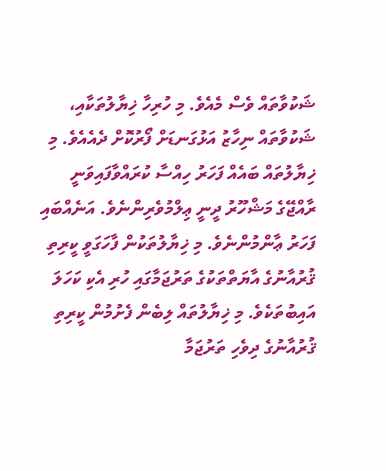ޝަކުވާތައް ވެސް މެއެވެ. މި ހުރިހާ ޚިޔާލުތަކާއި، ޝަކުވާތައް ނިހާޒު އަޅުގަނޑަށް ފޯރުކޮށް ދެއެއެވެ. މި ޚިޔާލުތައް ބައެއް ފަހަރު ހިއްސާ ކުރައްވާފައިވަނީ ރާއްޖޭގެ މަޝްހޫރު ދީނީ ޢިލްމުވެރިންނެވެ. އަނެއްބައި ފަހަރު ޢާންމުންނެވެ. މި ޚިޔާލުތަކުން ފާހަގަވީ ކީރިތި ޤުރުއާނުގެ އާޔަތްތަކުގެ ތަރުޖަމާގައި ހުރި އެކި ކަހަލަ އައިބުތަކެވެ. މި ޚިޔާލުތައް ލިބެން ފެށުމުން ކީރިތި ޤުރުއާނުގެ ދިވެހި ތަރުޖަމާ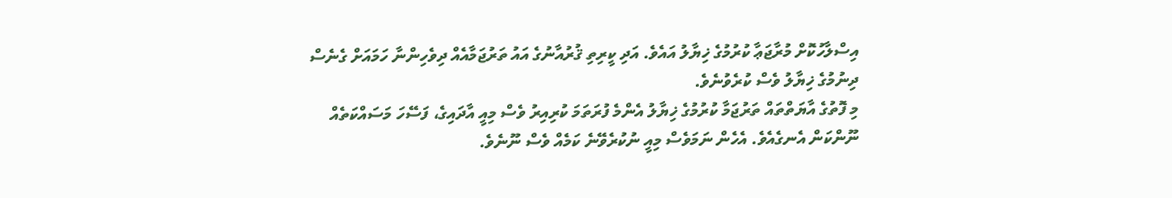އިސްލާހުކޮށް މުރާޖަޢާ ކުރުމުގެ ޚިޔާލު އައެވެ. އަދި ކީރިތި ޤުރުއާނުގެ އައު ތަރުޖަމާއެއް ދިވެހިންނާ ހަމައަށް ގެނެސް ދިނުމުގެ ޚިޔާލު ވެސް ކުރެވުނެވެ.
މި ފޮތުގެ އާޔަތްތައް ތަރުޖަމާ ކުރުމުގެ ޚިޔާލު އެންމެ ފުރަތަމަ ކުރިއިރު ވެސް މިއީ އާދައިގެ، ފަސޭހަ މަސައްކަތެއް ނޫންކަން އެނގެއެވެ. އެހެން ނަމަވެސް މިއީ ނުކުރެވޭނެ ކަމެއް ވެސް ނޫނެވެ.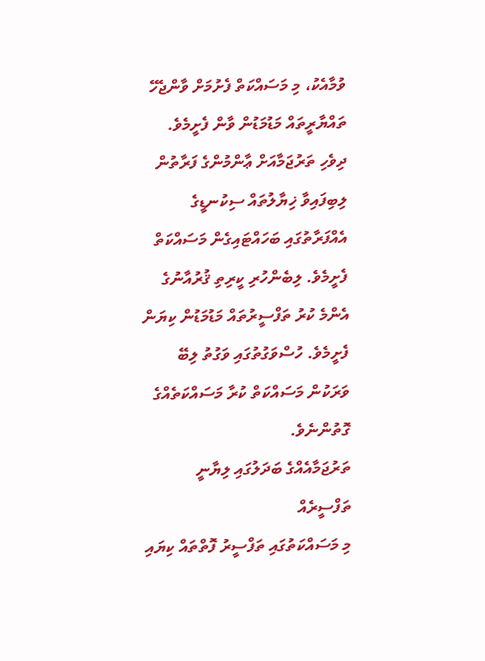ވުމާއެކު، މި މަސައްކަތް ފެށުމަށް ވާންޖެހޭ ތައްޔާރީތައް މަޑުމަޑުން ވާން ފެށީމެވެ. ދިވެހި ތަރުޖަމާއަށް ޢާންމުންގެ ފަރާތުން ލިބިފައިވާ ޚިޔާލުތައް ސިކުނޑީގެ އެއްފަރާތުގައި ބަހައްޓައިގެން މަސައްކަތް ފެށީމެވެ. ލިބެންހުރި ކީރިތި ޤުރުއާނުގެ އެންމެ ކުރު ތަފްސީރުތައް މަޑުމަޑުން ކިޔަން ފެށީމެވެ. ހުސްވަގުތުގައި ވަގުތު ލިބޭ ވަރަކުން މަސައްކަތް ކުރާ މަސައްކަތެއްގެ ގޮތުންނެވެ.
ތަރުޖަމާއެއްގެ ބަދަލުގައި ލިޔާނީ ތަފްސީރެއް
މި މަސައްކަތުގައި ތަފްސީރު ފޮތްތައް ކިޔައި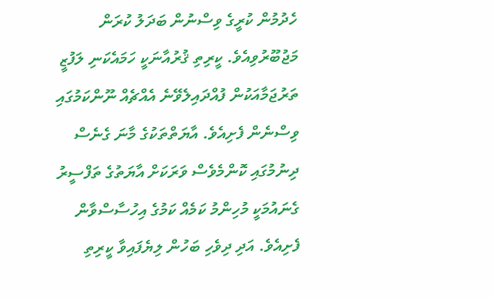ހެދުމުން ކުރީގެ ވިސްނުން ބަދަލު ކުރަން މަޖުބޫރުވިއެވެ. ކީރިތި ޤުރުއާނަކީ ހަމައެކަނި ލަފުޒީ ތަރުޖަމާއަކުން ފުއްދައިލެވޭނެ އެއްޗެއް ނޫންކަމުގައި ވިސްނެން ފެށިއެވެ. އާޔަތްތަކުގެ މާނަ ގެނެސް ދިނުމުގައި ކޮންމެވެސް ވަރަކަށް އާޔަތުގެ ތަފްސީރު ގެނައުމަކީ މުހިންމު ކަމެއް ކަމުގެ އިހުސާސްވާން ފެށިއެވެ. އަދި ދިވެހި ބަހުން ލިޔެފައިވާ ކީރިތި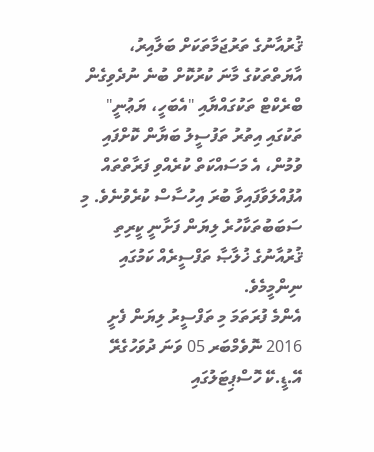ޤުރުއާނުގެ ތަރުޖަމާތަކަށް ބަލާއިރު، އާޔަތްތަކުގެ މާނަ ކުރުކޮށް ބުނެ ނުދެވިގެން ބްރެކްޓް ތަކުގައްޔާއި "އެބަހީ، ޔަޢުނީ" ތަކުގައި އިތުރު ތަފުސީލު ބަޔާން ކޮށްފައި ވުމުން، އެ މަސައްކަތް ކުރެއްވި ފަރާތްތައް އުފުއްލަވާފައިވާ ބުރަ އިހުސާސް ކުރެވުނެވެ. މި ސަބަބުތަކާހުރެ ލިޔަން ފަށާނީ ކީރިތި ޤުރުއާނުގެ ޚުލާޞާ ތަފްސީރެއް ކަމުގައި ނިންމީމެވެ.
އެންމެ ފުރަތަމަ މި ތަފްސީރު ލިޔަން ފެށީ 2016 ނޮވެމްބަރ 05 ވަނަ ދުވަހުގެރޭ އޭ.ޑީ.ކޭ ހޮސްޕިޓަލުގައި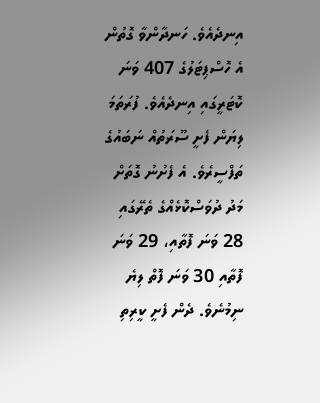އިނދެއެވެ. ހަނދާންވާ ގޮތުން އެ ހޮސްޕިޓަލުގެ 407 ވަނަ ކޮޓަރީގައި އިނދެއެވެ. ފުރަތަމަ ލިޔަން ފެށީ ސޫރަތުއް ނަބައުގެ ތަފްސީރެވެ. އެ ފެށުނު ގޮތަށް މަދު ދުވަސްކޮޅެއްގެ ތެރޭގައި 28 ވަނަ ފޮތާއި، 29 ވަނަ ފޮތާއި 30 ވަނަ ފޮތް ލިޔެ ނިމުނެވެ. ދެން ފެށީ ކީރިތި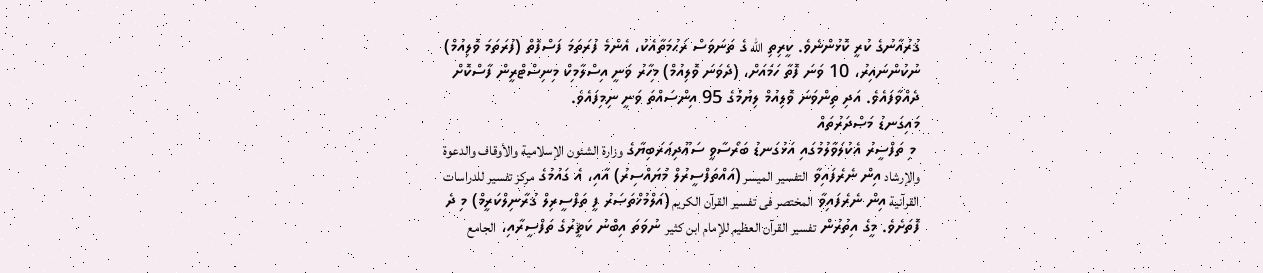ޤުރުއާނުގެ ކުރީ ކޮޅުންނެވެ. ކީރިތި الله ގެ ތަނަވަސް ރަޙުމަތާއެކު، އެންމެ ފުރަތަމަ ފަސްފޮތް (ފުރަތަމަ ވޮލިއުމް) ނުކުންނައިރު، 10 ވަނަ ފޮތާ ހަމައަށް، (ދެވަނަ ވޮލިއުމް) މިހާރު ވަނީ އިސްލާމިކް މިނިސްޓްރީން ފާސްކޮށް ދެއްވާފައެވެ. އަދި ތިންވަނަ ވޮލިއުމް ލިޔުމުގެ 95 އިންސައްތަ ވަނީ ނިމިފައެވެ.
މައިގަނޑު މަޞްދަރުތައް
 މި ތަފްސީރު އެކުލަވާލުމުގައި އަޅުގަނޑު ބަރޯސާވީ ސަޢޫދިޢަރަބިޔާގެ وزارة الشئون الإسلامية والأوقاف والدعوة والإرشاد އިން ނެރެފައިވާ التفسير الميسر (އައްތަފްސީރުލް މުޔައްސިރު) އާއި، އެ ގައުމުގެ مركز تفسير للدراسات القرآنية އިން ނެރެފައިވާ المختصر فى تفسير القرآن الكريم (އަލްމުޚްތަޞަރު ފީ ތަފްސީރިލް ޤުރާނިލްކަރީމް) މި ދެ ފޮތަށެވެ. މީގެ އިތުރުން تفسير القرآن العظيم للإمام ابن كثير  ނުވަތަ އިބްނު ކަޘީރުގެ ތަފްސީރާއި، الجامع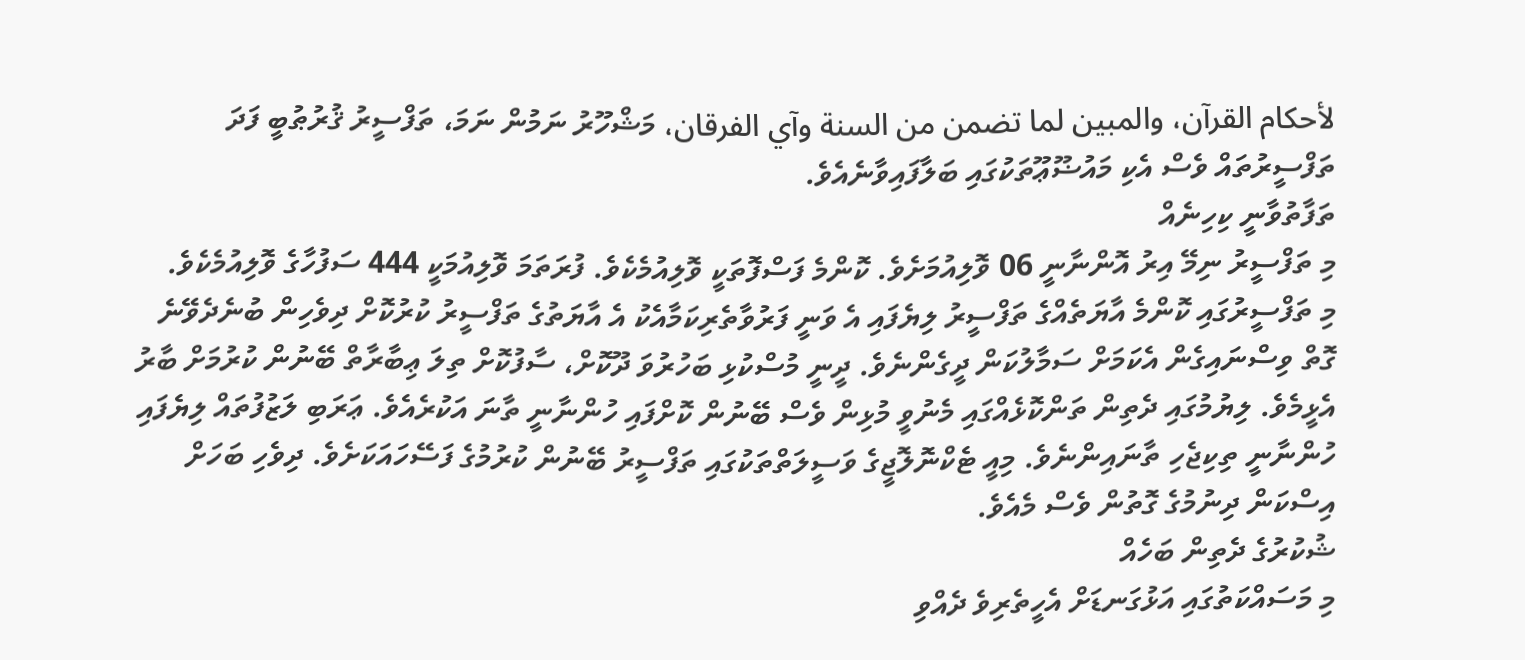لأحكام القرآن، والمبين لما تضمن من السنة وآي الفرقان، މަޝްހޫރު ނަމުން ނަމަ، ތަފްސީރު ޤުރުޠުބީ ފަދަ ތަފްސީރުތައް ވެސް އެކި މައުޟޫޢޫތަކުގައި ބަލާފައިވާނެއެވެ.
ތަފާތުވާނީ ކިހިނެއް
މި ތަފްސީރު ނިމޭ އިރު އޮންނާނީ 06 ވޮލިއުމަށެވެ. ކޮންމެ ފަސްފޮތަކީ ވޮލިއުމެކެވެ. ފުރަތަމަ ވޮލިއުމަކީ 444 ސަފުހާގެ ވޮލިއުމެކެވެ.
މި ތަފްސީރުގައި ކޮންމެ އާޔަތެއްގެ ތަފްސީރު ލިޔެފައި އެ ވަނީ ފަރުވާތެރިކަމާއެކު އެ އާޔަތުގެ ތަފްސީރު ކުރުކޮށް ދިވެހިން ބުނެދެވޭނެ ގޮތް ވިސްނައިގެން އެކަމަށް ސަމާލުކަން ދީގެންނެވެ. ދީނީ މުސްކުޅި ބަހުރުވަ ދޫކޮށް، ސާފުކޮށް ތިލަ ޢިބާރާތް ބޭނުން ކުރުމަށް ބާރު އެޅީމެވެ. ލިޔުމުގައި ދެތިން ތަންކޮޅެއްގައި މެނުވީ މުޅިން ވެސް ބޭނުން ކޮށްފައި ހުންނާނީ ތާނަ އަކުރެއެވެ. ޢަރަބި ލަޒުފުތައް ލިޔެފައި ހުންނާނީ ތިކިޖެހި ތާނައިންނެވެ. މިއީ ޓެކްނޮލޮޖީގެ ވަސީލަތްތަކުގައި ތަފްސީރު ބޭނުން ކުރުމުގެ ފަސޭހައަކަށެވެ. ދިވެހި ބަހަށް އިސްކަން ދިނުމުގެ ގޮތުން ވެސް މެއެވެ.
ޝުކުރުގެ ދެތިން ބަހެއް
މި މަސައްކަތުގައި އަޅުގަނޑަށް އެހީތެރިވެ ދެއްވި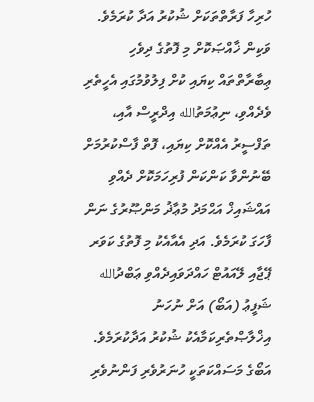ހުރިހާ ފަރާތްތަކަށް ޝުކުރު އަދާ ކުރަމެވެ. ވަކިން ޚާއްޞަކޮށް މި ފޮތުގެ ދިވެހި ޢިބާރާތްތައް ކިޔައި ކުށް ފިލުވުމުގައި އެހީތެރި ވެދެއްވި، ނިޢުމަތުالله އިދްރީސް އާއި، ތަފްސީރު އެއްކޮށް ކިޔައި، ފޮތް ފާސްކުރުމަށް ބޭނުންވާ ކަންކަން ފުރިހަމަކޮށް ދެއްވި އައްޝައިޚް އަޙްމަދު މުޢާޛު މަންޞޫރުގެ ނަން ފާހަގަ ކުރަމެވެ. އަދި އެއާއެކު މި ފޮތުގެ ކަވަރ ޕޭޖާއި ލޭއައުޓް ހައްދަވައިދެއްވި ޢަބްދުالله ޝަފީޢު (އަބޯ) އަށް ނުހަނު އިޚްލާޞްތެރިކަމާއެކު ޝުކުރު އަދާކުރަމެވެ. އަބޯގެ މަސައްކަތަކީ ހުނަރުވެރި ފަންނުވެރި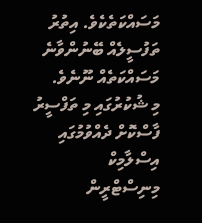މަސައްކަތެކެވެ. އިތުރު ތަފުސީލެއް ބޭނުންވާނެ މަސައްކަތެއް ނޫނެވެ.
މި ޝުކުރުގައި މި ތަފްސީރު ފާސްކޮށް ދެއްވުމުގައި އިސްލާމިކް މިނިސްޓްރީން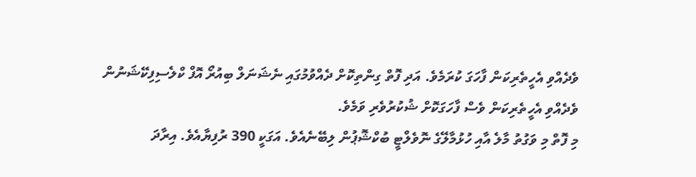ވެދެއްވި އެހީތެރިކަން ފާހަގަ ކުރަމެވެ. އަދި ފޮތް ގިންތިކޮށް ދެއްވުމުގައި ނެޝަނަލް ބިއުރޯ އޮފް ކްލެސިފިކޭޝަނުން ވެދެއްވި އެހީތެރިކަން ވެސް ފާހަގަކޮށް ޝުކުރުވެރި ވަމެވެ.
މި ފޮތް މި ވަގުތު މާލެ އާއި ހުޅުމާލޭގެ ނޮވެލްޓީ ބުކްޝޮޕުން ލިބޭނެއެވެ. އަގަކީ 390 ރުފިޔާއެވެ. އިރާދަ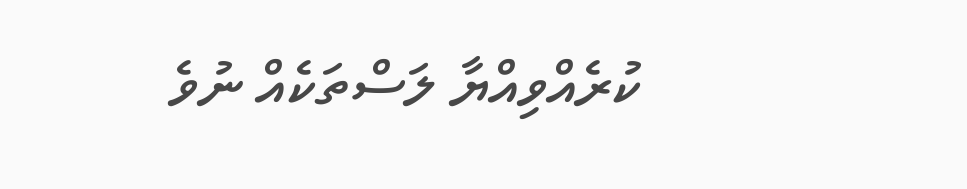ކުރެއްވިއްޔާ ލަސްތަކެއް ނުވެ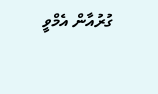ގުރުއާން އެމްވީ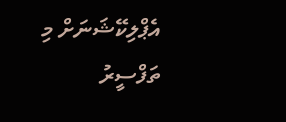އެޕްލިކޭޝަނަށް މި ތަފްސީރު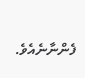ފެންނާނެއެވެ.